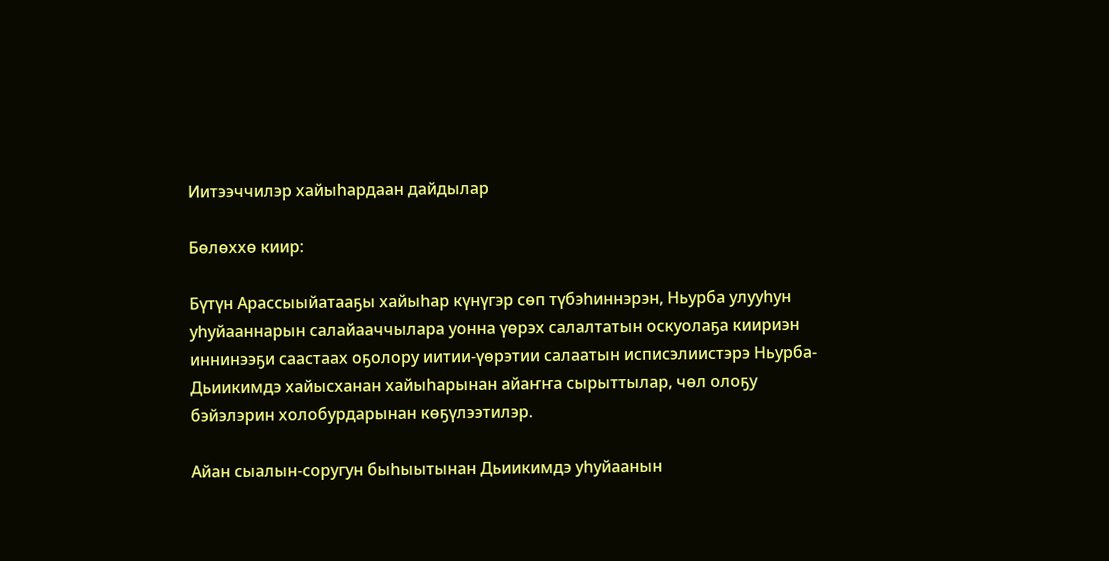Иитээччилэр хайыһардаан дайдылар

Бөлөххө киир:

Бүтүн Арассыыйатааҕы хайыһар күнүгэр сөп түбэһиннэрэн, Ньурба улууһун уһуйааннарын салайааччылара уонна үөрэх салалтатын оскуолаҕа киириэн иннинээҕи саастаах оҕолору иитии-үөрэтии салаатын исписэлиистэрэ Ньурба-Дьиикимдэ хайысханан хайыһарынан айаҥҥа сырыттылар, чөл олоҕу бэйэлэрин холобурдарынан көҕүлээтилэр.

Айан сыалын-соругун быһыытынан Дьиикимдэ уһуйаанын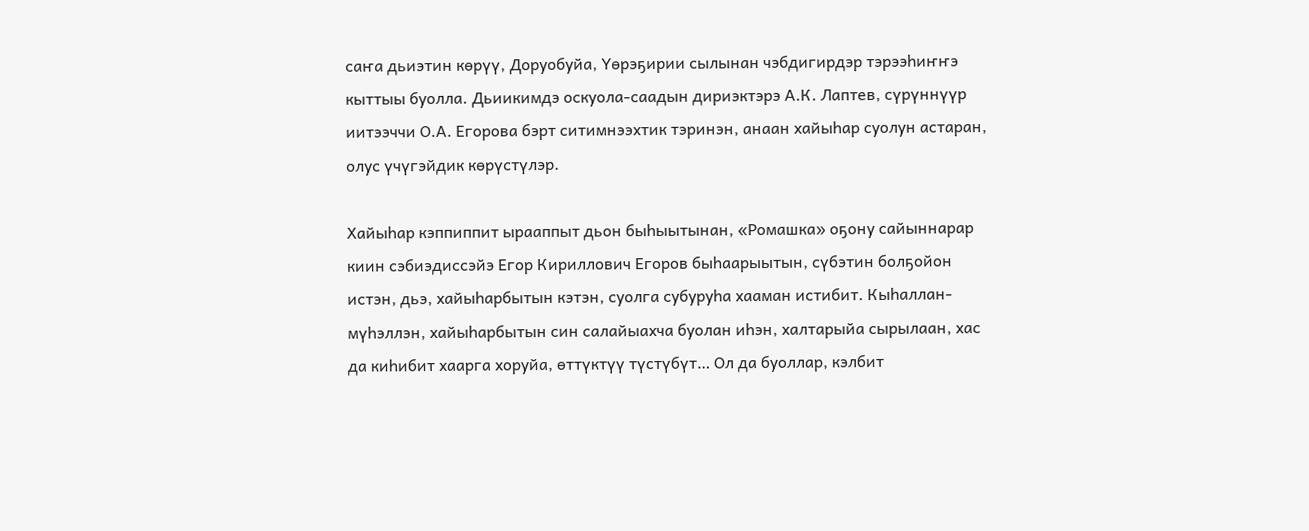саҥа дьиэтин көрүү, Доруобуйа, Үөрэҕирии сылынан чэбдигирдэр тэрээһиҥҥэ кыттыы буолла. Дьиикимдэ оскуола-саадын дириэктэрэ А.К. Лаптев, сүрүннүүр иитээччи О.А. Егорова бэрт ситимнээхтик тэринэн, анаан хайыһар суолун астаран, олус үчүгэйдик көрүстүлэр.

Хайыһар кэппиппит ырааппыт дьон быһыытынан, «Ромашка» оҕону сайыннарар киин сэбиэдиссэйэ Егор Кириллович Егоров быһаарыытын, сүбэтин болҕойон истэн, дьэ, хайыһарбытын кэтэн, суолга субуруһа хааман истибит. Кыһаллан-мүһэллэн, хайыһарбытын син салайыахча буолан иһэн, халтарыйа сырылаан, хас да киһибит хаарга хоруйа, өттүктүү түстүбүт… Ол да буоллар, кэлбит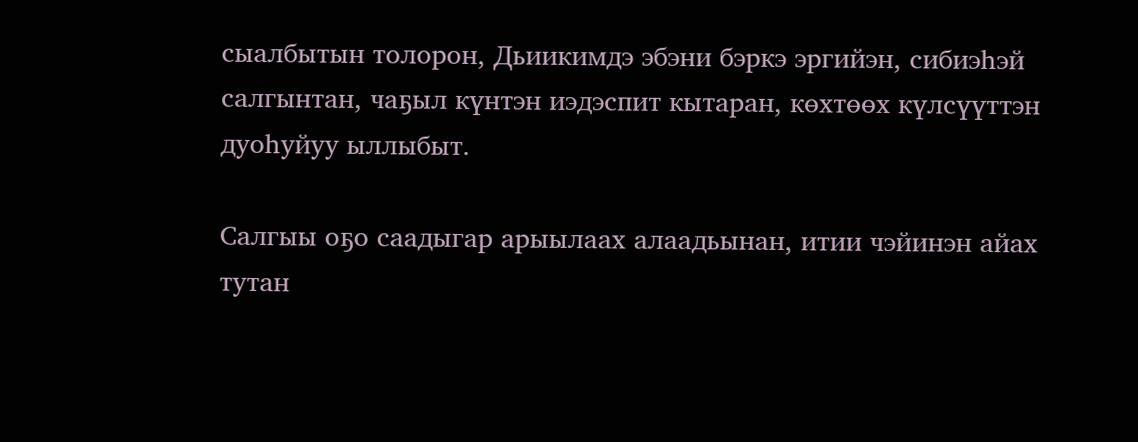сыалбытын толорон, Дьиикимдэ эбэни бэркэ эргийэн, сибиэһэй салгынтан, чаҕыл күнтэн иэдэспит кытаран, көхтөөх күлсүүттэн дуоһуйуу ыллыбыт.

Салгыы оҕо саадыгар арыылаах алаадьынан, итии чэйинэн айах тутан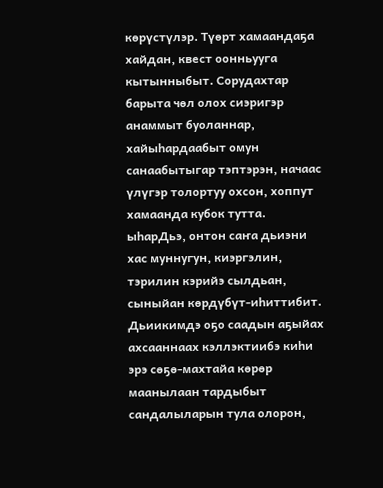көрүстүлэр. Түөрт хамаандаҕа хайдан, квест оонньууга кытынныбыт. Сорудахтар барыта чөл олох сиэригэр анаммыт буоланнар, хайыһардаабыт омун санаабытыгар тэптэрэн, начаас үлүгэр толортуу охсон, хоппут хамаанда кубок тутта. ыһарДьэ, онтон саҥа дьиэни хас муннугун, киэргэлин, тэрилин кэрийэ сылдьан, сыныйан көрдүбүт-иһиттибит. Дьиикимдэ оҕо саадын аҕыйах ахсааннаах кэллэктиибэ киһи эрэ сөҕө-махтайа көрөр маанылаан тардыбыт сандалыларын тула олорон,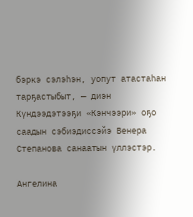бэркэ сэлэһэн, уопут атастаһан тарҕастыбыт, — диэн Күндээдэтээҕи «Кэнчээри» оҕо саадын сэбиэдиссэйэ Венера Степанова санаатын үллэстэр.

Ангелина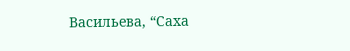Васильева, “Саха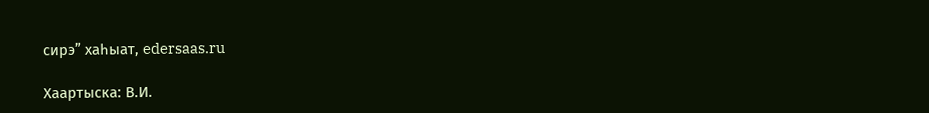сирэ” хаһыат, edersaas.ru

Хаартыска: В.И.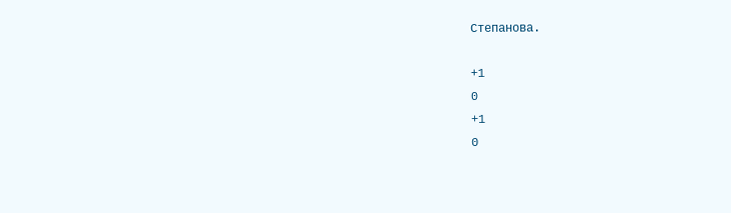Степанова.

+1
0
+1
0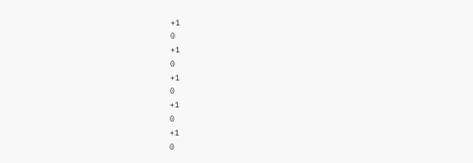+1
0
+1
0
+1
0
+1
0
+1
0